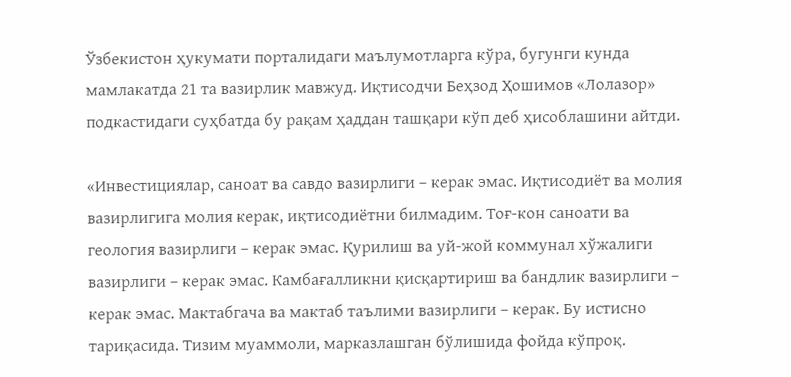Ўзбекистон ҳукумати порталидаги маълумотларга кўра, бугунги кунда мамлакатда 21 та вазирлик мавжуд. Иқтисодчи Беҳзод Ҳошимов «Лолазор» подкастидаги суҳбатда бу рақам ҳаддан ташқари кўп деб ҳисоблашини айтди.

«Инвестициялар, саноат ва савдо вазирлиги – керак эмас. Иқтисодиёт ва молия вазирлигига молия керак, иқтисодиётни билмадим. Тоғ-кон саноати ва геология вазирлиги – керак эмас. Қурилиш ва уй-жой коммунал хўжалиги вазирлиги – керак эмас. Камбағалликни қисқартириш ва бандлик вазирлиги – керак эмас. Мактабгача ва мактаб таълими вазирлиги – керак. Бу истисно тариқасида. Тизим муаммоли, марказлашган бўлишида фойда кўпроқ.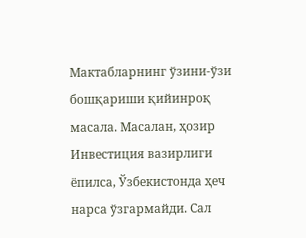Мактабларнинг ўзини-ўзи бошқариши қийинроқ масала. Масалан, ҳозир Инвестиция вазирлиги ёпилса, Ўзбекистонда ҳеч нарса ўзгармайди. Сал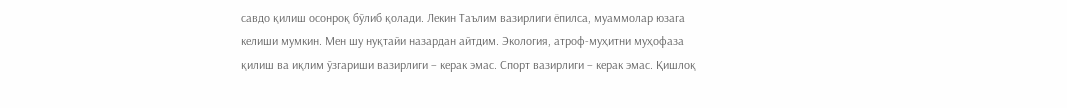савдо қилиш осонроқ бўлиб қолади. Лекин Таълим вазирлиги ёпилса, муаммолар юзага келиши мумкин. Мен шу нуқтайи назардан айтдим. Экология, атроф-муҳитни муҳофаза қилиш ва иқлим ўзгариши вазирлиги – керак эмас. Спорт вазирлиги – керак эмас. Қишлоқ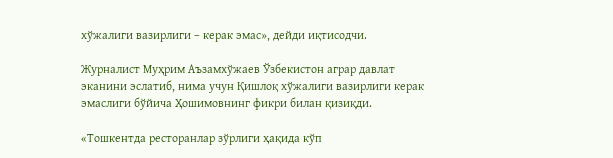хўжалиги вазирлиги – керак эмас», дейди иқтисодчи.

Журналист Муҳрим Аъзамхўжаев Ўзбекистон аграр давлат эканини эслатиб, нима учун Қишлоқ хўжалиги вазирлиги керак эмаслиги бўйича Ҳошимовнинг фикри билан қизиқди.

«Тошкентда ресторанлар зўрлиги ҳақида кўп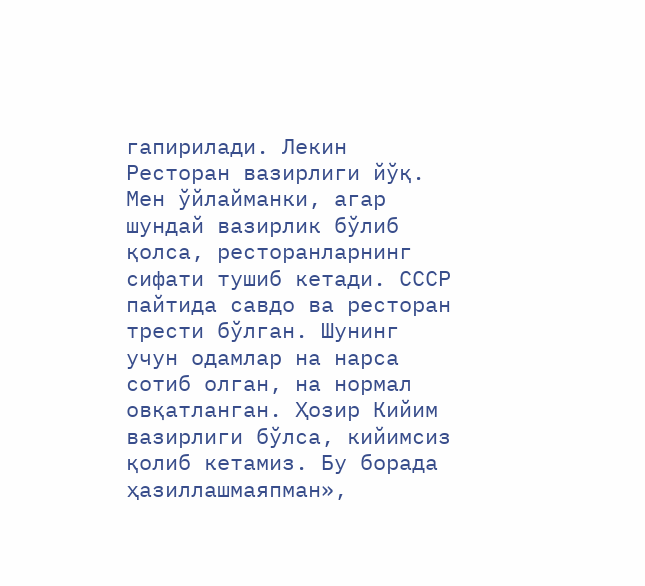гапирилади. Лекин Ресторан вазирлиги йўқ. Мен ўйлайманки, агар шундай вазирлик бўлиб қолса, ресторанларнинг сифати тушиб кетади. СССР пайтида савдо ва ресторан трести бўлган. Шунинг учун одамлар на нарса сотиб олган, на нормал овқатланган. Ҳозир Кийим вазирлиги бўлса, кийимсиз қолиб кетамиз. Бу борада ҳазиллашмаяпман»,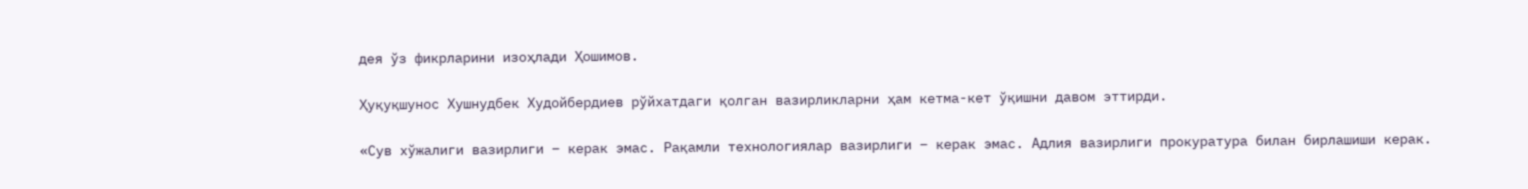дея ўз фикрларини изоҳлади Ҳошимов.

Ҳуқуқшунос Хушнудбек Худойбердиев рўйхатдаги қолган вазирликларни ҳам кетма-кет ўқишни давом эттирди.

«Сув хўжалиги вазирлиги – керак эмас. Рақамли технологиялар вазирлиги – керак эмас. Адлия вазирлиги прокуратура билан бирлашиши керак.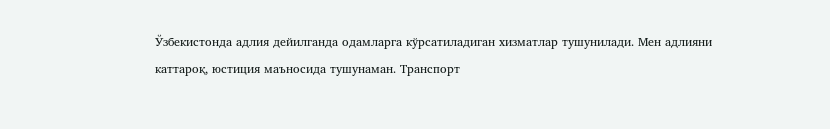Ўзбекистонда адлия дейилганда одамларга кўрсатиладиган хизматлар тушунилади. Мен адлияни каттароқ, юстиция маъносида тушунаман. Транспорт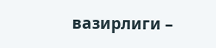вазирлиги –